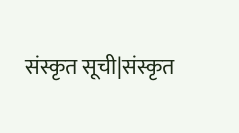संस्कृत सूची|संस्कृत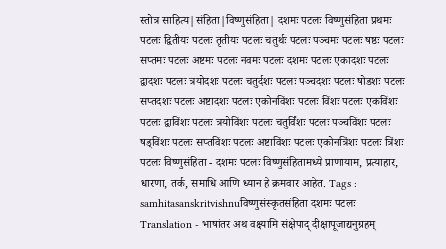स्तोत्र साहित्य|संहिता|विष्णुसंहिता| दशमः पटलः विष्णुसंहिता प्रथमः पटलः द्वितीयः पटलः तृतीयः पटलः चतुर्थः पटलः पञ्चमः पटलः षष्ठः पटलः सप्तमः पटलः अष्टमः पटलः नवमः पटलः दशमः पटलः एकादशः पटलः द्वादशः पटलः त्रयोदशः पटलः चतुर्दशः पटलः पञ्चदशः पटलः षोडशः पटलः सप्तदशः पटलः अष्टादशः पटलः एकोनविंशः पटलः विंशः पटलः एकविंशः पटलः द्वाविंशः पटलः त्रयोविंशः पटलः चतुर्विंशः पटलः पञ्चविंशः पटलः षड्विंशः पटलः सप्तविंशः पटलः अष्टाविंशः पटलः एकोनत्रिंशः पटलः त्रिंशः पटलः विष्णुसंहिता - दशमः पटलः विष्णुसंहितामध्ये प्राणायाम, प्रत्याहार, धारणा, तर्क, समाधि आणि ध्यान हे क्रमवार आहेत. Tags : samhitasanskritvishnuविष्णुसंस्कृतसंहिता दशमः पटलः Translation - भाषांतर अथ वक्ष्यामि संक्षेपाद् दीक्षापूजाद्यनुग्रहम्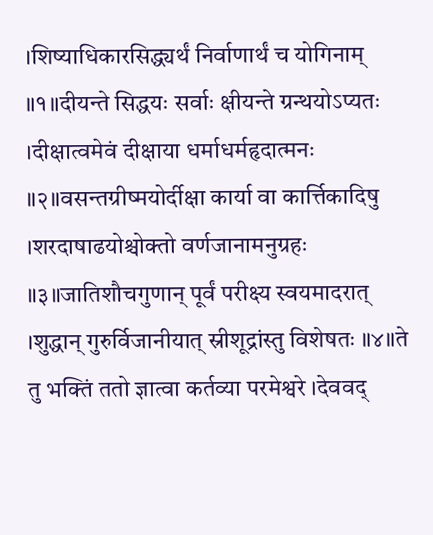।शिष्याधिकारसिद्ध्यर्थं निर्वाणार्थं च योगिनाम् ॥१॥दीयन्ते सिद्धयः सर्वाः क्षीयन्ते ग्रन्थयोऽप्यतः ।दीक्षात्वमेवं दीक्षाया धर्माधर्महृदात्मनः ॥२॥वसन्तग्रीष्मयोर्दीक्षा कार्या वा कार्त्तिकादिषु ।शरदाषाढयोश्चोक्तो वर्णजानामनुग्रहः ॥३॥जातिशौचगुणान् पूर्वं परीक्ष्य स्वयमादरात् ।शुद्धान् गुरुर्विजानीयात् स्रीशूद्रांस्तु विशेषतः ॥४॥ते तु भक्तिं ततो ज्ञात्वा कर्तव्या परमेश्वरे ।देववद्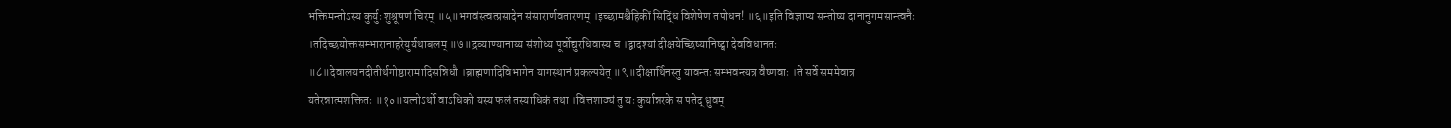भक्तिमन्तोऽस्य कुर्युः शुश्रूषणं चिरम् ॥५॥भगवंस्त्वत्प्रसादेन संसारार्णवतारणम् ।इच्छामश्चैहिकीं सिद्धिं विशेषेण तपोधन! ॥६॥इति विज्ञाप्य सन्तोष्य दानानुगमसान्त्वनैः ।तदिच्छयोक्तसम्भारानाहरेयुर्यथाबलम् ॥७॥द्रव्याण्यानाय्य संशोध्य पूर्वोद्युरधिवास्य च ।द्वादश्यां दीक्षयेच्छिष्यानिष्ट्वा देवविधानतः ॥८॥देवालयनदीतीर्थगोष्ठारामादिसन्निधौ ।ब्राह्मणादिविभागेन यागस्थानं प्रकल्पयेत् ॥९॥दीक्षार्थिनस्तु यावन्तः सम्भवन्त्यत्र वैष्णवाः ।ते सर्वे सममेवात्र यतेरन्नात्मशक्तितः ॥१०॥यत्नोऽर्थो वाऽधिको यस्य फलं तस्याधिकं तथा ।वित्तशाठ्यं तु यः कुर्यान्नरके स पतेद् ध्रुवम्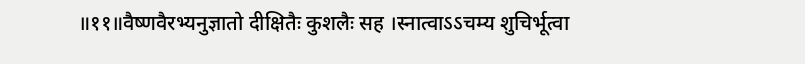॥११॥वैष्णवैरभ्यनुज्ञातो दीक्षितैः कुशलैः सह ।स्नात्वाऽऽचम्य शुचिर्भूत्वा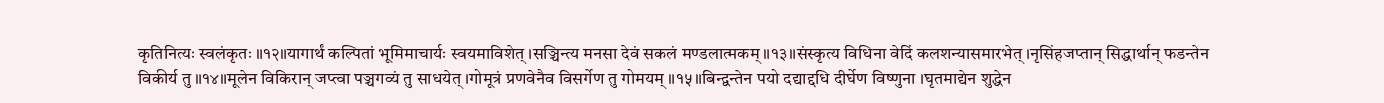कृतिनित्यः स्वलंकृतः ॥१२॥यागार्थं कल्पितां भूमिमाचार्यः स्वयमाविशेत् ।सञ्चिन्त्य मनसा देवं सकलं मण्डलात्मकम् ॥१३॥संस्कृत्य विधिना वेदिं कलशन्यासमारभेत् ।नृसिंहजप्तान् सिद्धार्थान् फडन्तेन विकीर्य तु ॥१४॥मूलेन विकिरान् जप्त्वा पञ्चगव्यं तु साधयेत् ।गोमूत्रं प्रणवेनैव विसर्गेण तु गोमयम् ॥१५॥बिन्द्वन्तेन पयो दद्याद्दधि दीर्घेण विष्णुना ।घृतमाद्येन शुद्धेन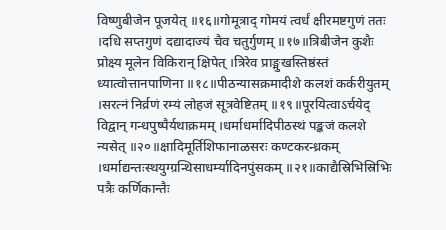विष्णुबीजेन पूजयेत् ॥१६॥गोमूत्राद् गोमयं त्वर्धं क्षीरमष्टगुणं ततः ।दधि सप्तगुणं दद्यादाज्यं चैव चतुर्गुणम् ॥१७॥त्रिबीजेन कुशैः प्रोक्ष्य मूलेन विकिरान् क्षिपेत् ।त्रिरेव प्राङ्मुखस्तिष्ठंस्तं ध्यात्वोत्तानपाणिना ॥१८॥पीठन्यासक्रमादीशे कलशं कर्करीयुतम् ।सरत्नं निर्व्रणं रम्यं लोहजं सूत्रवेष्टितम् ॥१९॥पूरयित्वाऽर्चयेद् विद्वान् गन्धपुष्पैर्यथाक्रमम् ।धर्माधर्मादिपीठस्थं पङ्कजं कलशे न्यसेत् ॥२०॥क्षादिमूर्तिशिफानाळसरः कण्टकरन्ध्रकम् ।धर्माद्यन्तःस्थयुग्ग्रन्थिसाधर्म्यादिनपुंसकम् ॥२१॥काद्यैस्रिभिस्रिभिः पत्रैः कर्णिकान्तैः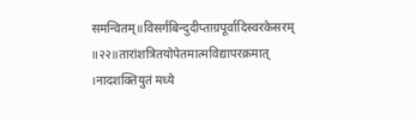समन्वितम्॥विसर्गबिन्दुदीप्ताग्रपूर्वादिस्वरकेसरम् ॥२२॥तारांशत्रितयोपेतमात्मविद्यापरक्रमात् ।नादशक्तियुतं मध्ये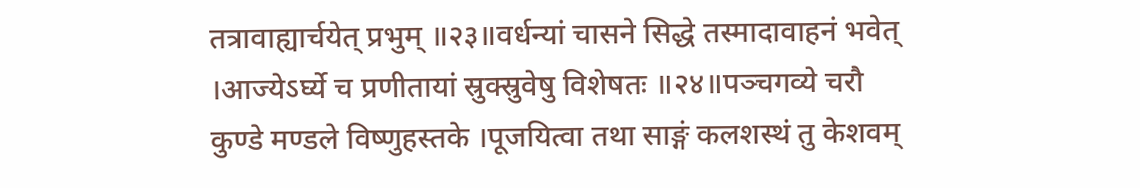तत्रावाह्यार्चयेत् प्रभुम् ॥२३॥वर्धन्यां चासने सिद्धे तस्मादावाहनं भवेत् ।आज्येऽर्घ्ये च प्रणीतायां स्रुक्स्रुवेषु विशेषतः ॥२४॥पञ्चगव्ये चरौ कुण्डे मण्डले विष्णुहस्तके ।पूजयित्वा तथा साङ्गं कलशस्थं तु केशवम्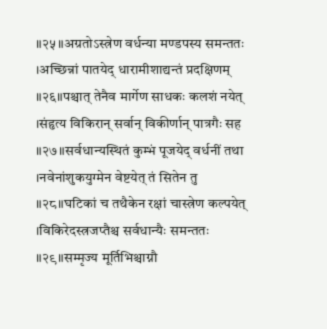॥२५॥अग्रतोऽस्त्रेण वर्धन्या मण्डपस्य समन्ततः ।अच्छिन्नां पातयेद् धारामीशाद्यन्तं प्रदक्षिणम् ॥२६॥पश्चात् तेनैव मार्गेण साधकः कलशं नयेत् ।संहृत्य विकिरान् सर्वान् विकीर्णान् पात्रगैः सह ॥२७॥सर्वधान्यस्थितं कुम्भं पूजयेद् वर्धनीं तथा ।नवेनांशुकयुग्मेन वेष्टयेत् तं सितेन तु ॥२८॥घटिकां च तथैकेन रक्षां चास्त्रेण कल्पयेत् ।विकिरेदस्त्रजप्तैश्च सर्वधान्यैः समन्ततः ॥२९॥सम्मृज्य मूर्तिभिश्चाग्नौ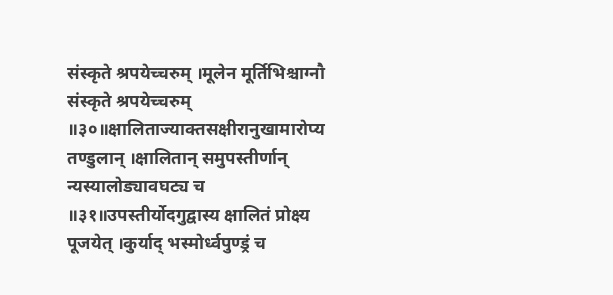संस्कृते श्रपयेच्चरुम् ।मूलेन मूर्तिभिश्चाग्नौ संस्कृते श्रपयेच्चरुम् ॥३०॥क्षालिताज्याक्तसक्षीरानुखामारोप्य तण्डुलान् ।क्षालितान् समुपस्तीर्णान् न्यस्यालोड्यावघट्य च ॥३१॥उपस्तीर्योदगुद्वास्य क्षालितं प्रोक्ष्य पूजयेत् ।कुर्याद् भस्मोर्ध्वपुण्ड्रं च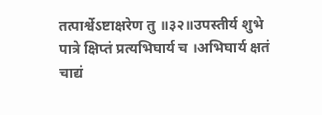तत्पार्श्वेऽष्टाक्षरेण तु ॥३२॥उपस्तीर्य शुभे पात्रे क्षिप्तं प्रत्यभिघार्य च ।अभिघार्य क्षतं चाद्यं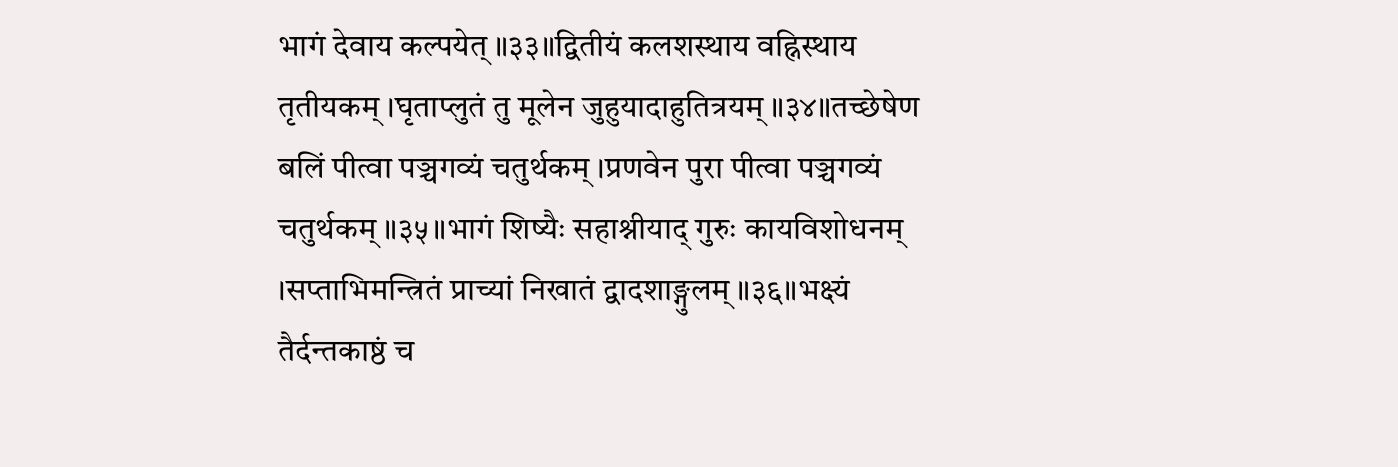भागं देवाय कल्पयेत् ॥३३॥द्वितीयं कलशस्थाय वह्निस्थाय तृतीयकम् ।घृताप्लुतं तु मूलेन जुहुयादाहुतित्रयम् ॥३४॥तच्छेषेण बलिं पीत्वा पञ्चगव्यं चतुर्थकम् ।प्रणवेन पुरा पीत्वा पञ्चगव्यं चतुर्थकम् ॥३५॥भागं शिष्यैः सहाश्नीयाद् गुरुः कायविशोधनम् ।सप्ताभिमन्त्रितं प्राच्यां निखातं द्वादशाङ्गुलम् ॥३६॥भक्ष्यं तैर्दन्तकाष्ठं च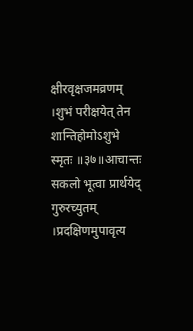क्षीरवृक्षजमव्रणम् ।शुभं परीक्षयेत् तेन शान्तिहोमोऽशुभे स्मृतः ॥३७॥आचान्तः सकलो भूत्वा प्रार्थयेद् गुरुरच्युतम् ।प्रदक्षिणमुपावृत्य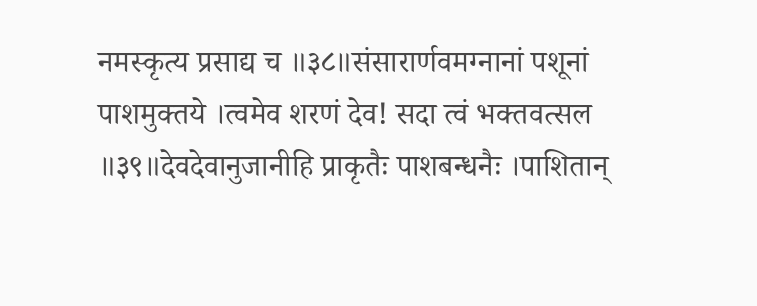नमस्कृत्य प्रसाद्य च ॥३८॥संसारार्णवमग्नानां पशूनां पाशमुक्तये ।त्वमेव शरणं देव! सदा त्वं भक्तवत्सल ॥३९॥देवदेवानुजानीहि प्राकृतैः पाशबन्धनैः ।पाशितान्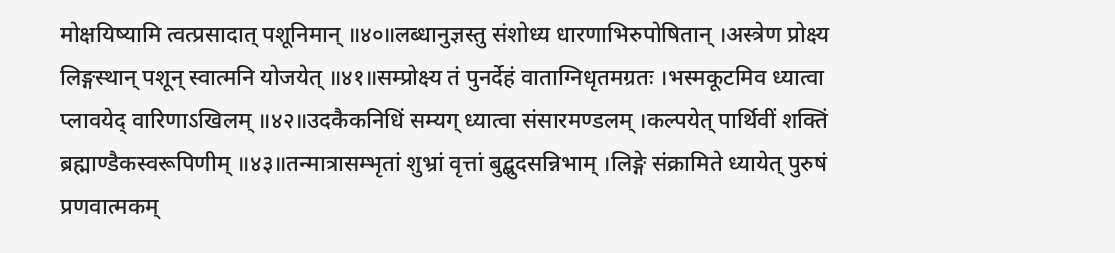मोक्षयिष्यामि त्वत्प्रसादात् पशूनिमान् ॥४०॥लब्धानुज्ञस्तु संशोध्य धारणाभिरुपोषितान् ।अस्त्रेण प्रोक्ष्य लिङ्गस्थान् पशून् स्वात्मनि योजयेत् ॥४१॥सम्प्रोक्ष्य तं पुनर्देहं वाताग्निधृतमग्रतः ।भस्मकूटमिव ध्यात्वा प्लावयेद् वारिणाऽखिलम् ॥४२॥उदकैकनिधिं सम्यग् ध्यात्वा संसारमण्डलम् ।कल्पयेत् पार्थिवीं शक्तिं ब्रह्माण्डैकस्वरूपिणीम् ॥४३॥तन्मात्रासम्भृतां शुभ्रां वृत्तां बुद्बुदसन्निभाम् ।लिङ्गे संक्रामिते ध्यायेत् पुरुषं प्रणवात्मकम्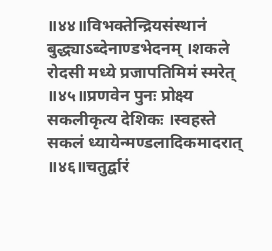॥४४॥विभक्तेन्द्रियसंस्थानं बुद्ध्याऽब्देनाण्डभेदनम् ।शकले रोदसी मध्ये प्रजापतिमिमं स्मरेत् ॥४५॥प्रणवेन पुनः प्रोक्ष्य सकलीकृत्य देशिकः ।स्वहस्ते सकलं ध्यायेन्मण्डलादिकमादरात् ॥४६॥चतुर्द्वारं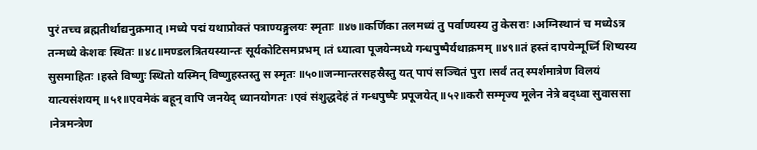पुरं तच्च ब्रह्मतीर्थाद्यनुक्रमात् ।मध्ये पद्मं यथाप्रोक्तं पत्राण्यङ्गुलयः स्मृताः ॥४७॥कर्णिका तलमध्यं तु पर्वाण्यस्य तु केसराः ।अग्निस्थानं च मध्येऽत्र तन्मध्ये केशवः स्थितः ॥४८॥मण्डलत्रितयस्यान्तः सूर्यकोटिसमप्रभम् ।तं ध्यात्वा पूजयेन्मध्ये गन्धपुष्पैर्यथाक्रमम् ॥४९॥तं हस्तं दापयेन्मूर्ध्नि शिष्यस्य सुसमाहितः ।हस्ते विष्णुः स्थितो यस्मिन् विष्णुहस्तस्तु स स्मृतः ॥५०॥जन्मान्तरसहस्रैस्तु यत् पापं सञ्चितं पुरा ।सर्वं तत् स्पर्शमात्रेण विलयं यात्यसंशयम् ॥५१॥एवमेकं बहून् वापि जनयेद् ध्यानयोगतः ।एवं संशुद्धदेहं तं गन्धपुष्पैः प्रपूजयेत् ॥५२॥करौ सम्मृज्य मूलेन नेत्रे बद्ध्वा सुवाससा ।नेत्रमन्त्रेण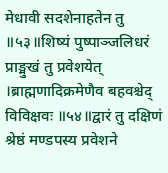मेधावी सदशेनाहतेन तु ॥५३॥शिष्यं पुष्पाञ्जलिधरं प्राङ्मुखं तु प्रवेशयेत् ।ब्राह्मणादिक्रमेणैव बहवश्चेद् विविक्षवः ॥५४॥द्वारं तु दक्षिणं श्रेष्ठं मण्डपस्य प्रवेशने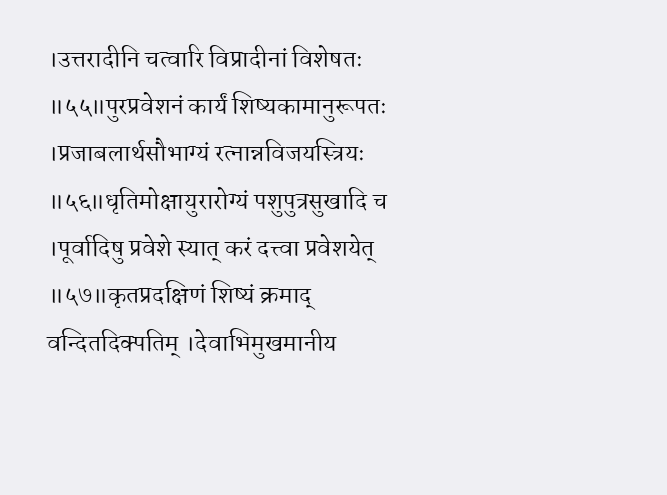।उत्तरादीनि चत्वारि विप्रादीनां विशेषतः ॥५५॥पुरप्रवेशनं कार्यं शिष्यकामानुरूपतः ।प्रजाबलार्थसौभाग्यं रत्नान्नविजयस्त्रियः ॥५६॥धृतिमोक्षायुरारोग्यं पशुपुत्रसुखादि च ।पूर्वादिषु प्रवेशे स्यात् करं दत्त्वा प्रवेशयेत् ॥५७॥कृतप्रदक्षिणं शिष्यं क्रमाद् वन्दितदिक्पतिम् ।देवाभिमुखमानीय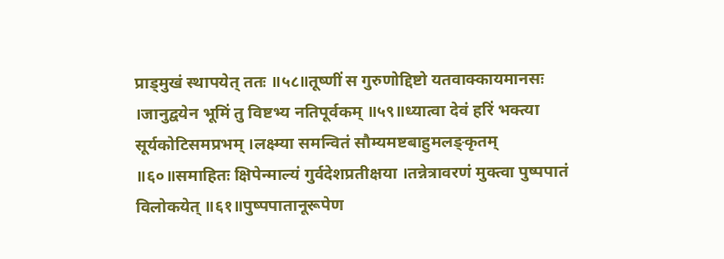प्राड्मुखं स्थापयेत् ततः ॥५८॥तूष्णीं स गुरुणोद्दिष्टो यतवाक्कायमानसः ।जानुद्वयेन भूमिं तु विष्टभ्य नतिपूर्वकम् ॥५९॥ध्यात्वा देवं हरिं भक्त्या सूर्यकोटिसमप्रभम् ।लक्ष्म्या समन्वितं सौम्यमष्टबाहुमलङ्कृतम् ॥६०॥समाहितः क्षिपेन्माल्यं गुर्वदेशप्रतीक्षया ।तन्नेत्रावरणं मुक्त्वा पुष्पपातं विलोकयेत् ॥६१॥पुष्पपातानूरूपेण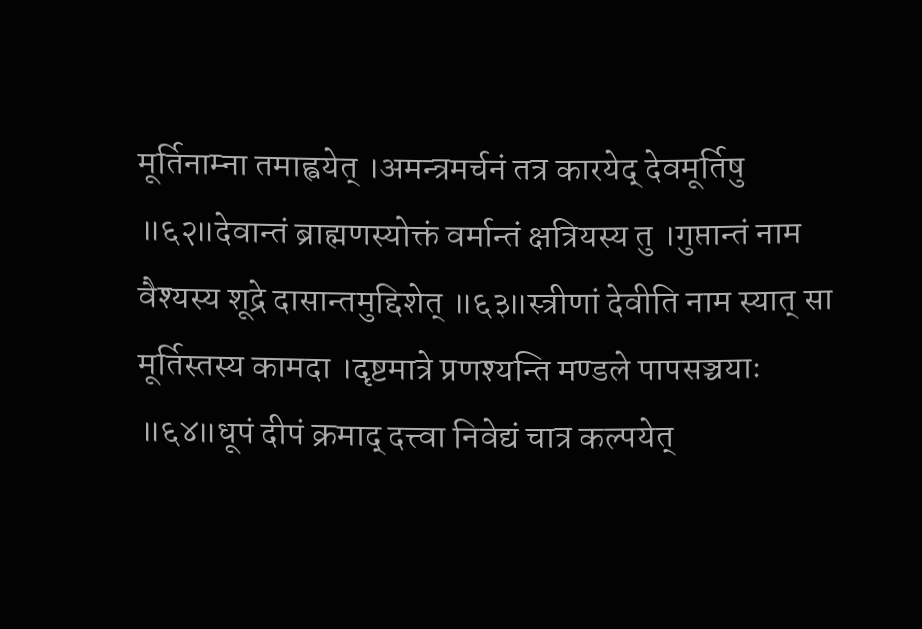मूर्तिनाम्ना तमाह्वयेत् ।अमन्त्रमर्चनं तत्र कारयेद् देवमूर्तिषु ॥६२॥देवान्तं ब्राह्मणस्योक्तं वर्मान्तं क्षत्रियस्य तु ।गुप्तान्तं नाम वैश्यस्य शूद्रे दासान्तमुद्दिशेत् ॥६३॥स्त्रीणां देवीति नाम स्यात् सा मूर्तिस्तस्य कामदा ।दृष्टमात्रे प्रणश्यन्ति मण्डले पापसञ्चयाः ॥६४॥धूपं दीपं क्रमाद् दत्त्वा निवेद्यं चात्र कल्पयेत्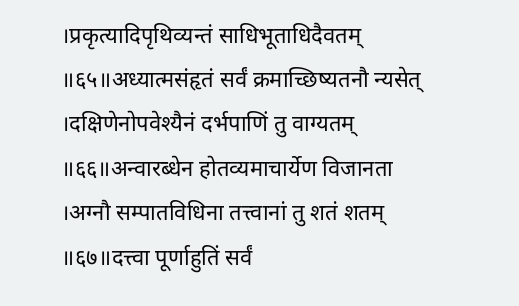।प्रकृत्यादिपृथिव्यन्तं साधिभूताधिदैवतम् ॥६५॥अध्यात्मसंहृतं सर्वं क्रमाच्छिष्यतनौ न्यसेत् ।दक्षिणेनोपवेश्यैनं दर्भपाणिं तु वाग्यतम् ॥६६॥अन्वारब्धेन होतव्यमाचार्येण विजानता ।अग्नौ सम्पातविधिना तत्त्वानां तु शतं शतम् ॥६७॥दत्त्वा पूर्णाहुतिं सर्वं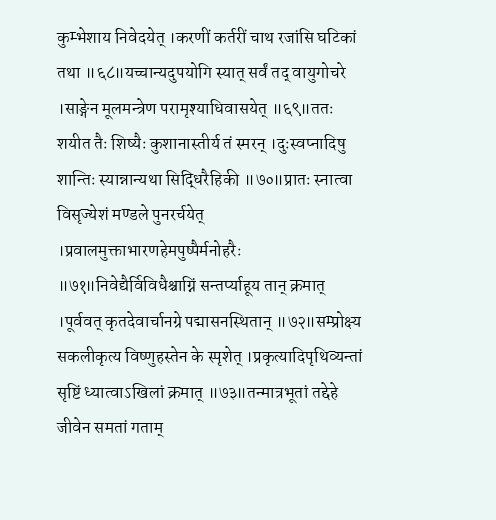कुम्भेशाय निवेदयेत् ।करणीं कर्तरीं चाथ रजांसि घटिकां तथा ॥६८॥यच्चान्यदुपयोगि स्यात् सर्वं तद् वायुगोचरे ।साङ्गेन मूलमन्त्रेण परामृश्याधिवासयेत् ॥६९॥ततः शयीत तैः शिष्यैः कुशानास्तीर्य तं स्मरन् ।दुःस्वप्नादिषु शान्तिः स्यान्नान्यथा सिद्धिरैहिकी ॥७०॥प्रातः स्नात्वा विसृज्येशं मण्डले पुनरर्चयेत् ।प्रवालमुक्ताभारणहेमपुष्पैर्मनोहरैः ॥७१॥निवेद्यैर्विविधैश्चाग्निं सन्तर्प्याहूय तान् क्रमात् ।पूर्ववत् कृतदेवार्चानग्रे पद्मासनस्थितान् ॥७२॥सम्प्रोक्ष्य सकलीकृत्य विष्णुहस्तेन के स्पृशेत् ।प्रकृत्यादिपृथिव्यन्तां सृष्टिं ध्यात्वाऽखिलां क्रमात् ॥७३॥तन्मात्रभूतां तद्देहे जीवेन समतां गताम्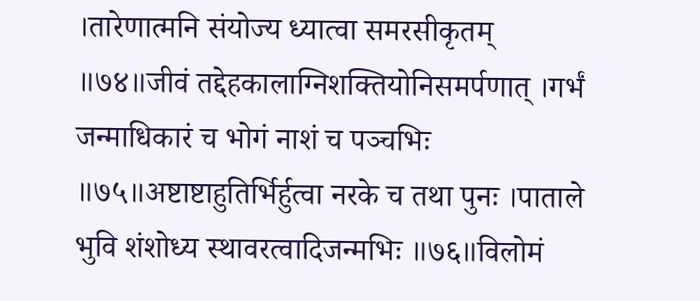।तारेणात्मनि संयोज्य ध्यात्वा समरसीकृतम् ॥७४॥जीवं तद्देहकालाग्निशक्तियोनिसमर्पणात् ।गर्भं जन्माधिकारं च भोगं नाशं च पञ्चभिः ॥७५॥अष्टाष्टाहुतिर्भिर्हुत्वा नरके च तथा पुनः ।पाताले भुवि शंशोध्य स्थावरत्वादिजन्मभिः ॥७६॥विलोमं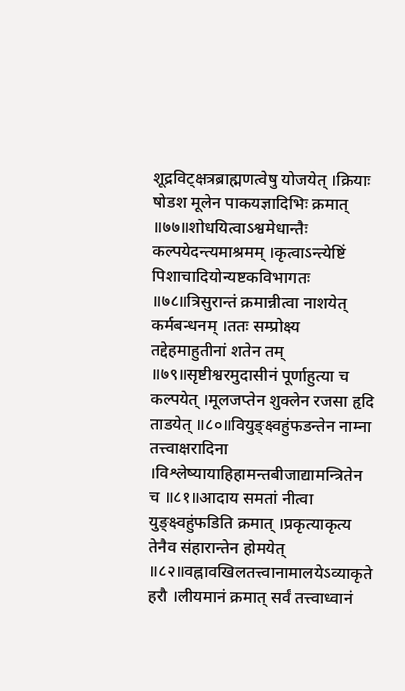शूद्रविट्क्षत्रब्राह्मणत्वेषु योजयेत् ।क्रियाः षोडश मूलेन पाकयज्ञादिभिः क्रमात् ॥७७॥शोधयित्वाऽश्वमेधान्तैः कल्पयेदन्त्यमाश्रमम् ।कृत्वाऽन्त्येष्टिं पिशाचादियोन्यष्टकविभागतः ॥७८॥त्रिसुरान्तं क्रमान्नीत्वा नाशयेत् कर्मबन्धनम् ।ततः सम्प्रोक्ष्य तद्देहमाहुतीनां शतेन तम् ॥७९॥सृष्टीश्वरमुदासीनं पूर्णाहुत्या च कल्पयेत् ।मूलजप्तेन शुक्लेन रजसा हृदि ताडयेत् ॥८०॥वियुङ्क्ष्वहुंफडन्तेन नाम्ना तत्त्वाक्षरादिना ।विश्लेष्यायाहिहामन्तबीजाद्यामन्त्रितेन च ॥८१॥आदाय समतां नीत्वा युङ्क्ष्वहुंफडिति क्रमात् ।प्रकृत्याकृत्य तेनैव संहारान्तेन होमयेत् ॥८२॥वह्नावखिलतत्त्वानामालयेऽव्याकृते हरौ ।लीयमानं क्रमात् सर्वं तत्त्वाध्वानं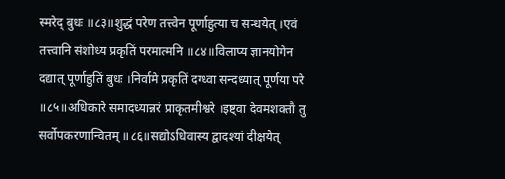स्मरेद् बुधः ॥८३॥शुद्धं परेण तत्त्वेन पूर्णाहुत्या च सन्धयेत् ।एवं तत्त्वानि संशोध्य प्रकृतिं परमात्मनि ॥८४॥विलाप्य ज्ञानयोगेन दद्यात् पूर्णाहुतिं बुधः ।निर्वामे प्रकृतिं दग्ध्वा सन्दध्यात् पूर्णया परे ॥८५॥अधिकारे समादध्यान्नरं प्राकृतमीश्वरे ।इष्ट्वा देवमशक्तौ तु सर्वोपकरणान्वितम् ॥८६॥सद्योऽधिवास्य द्वादश्यां दीक्षयेत्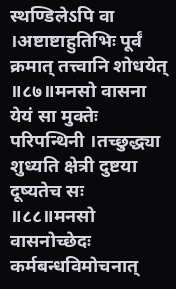स्थण्डिलेऽपि वा ।अष्टाष्टाहुतिभिः पूर्वं क्रमात् तत्त्वानि शोधयेत् ॥८७॥मनसो वासना येयं सा मुक्तेः परिपन्थिनी ।तच्छुद्ध्या शुध्यति क्षेत्री दुष्टया दूष्यतेच सः ॥८८॥मनसो वासनोच्छेदः कर्मबन्धविमोचनात्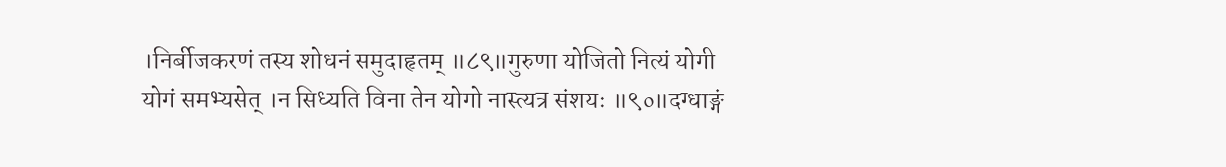।निर्बीजकरणं तस्य शोधनं समुदाहृतम् ॥८९॥गुरुणा योजितो नित्यं योगी योगं समभ्यसेत् ।न सिध्यति विना तेन योगो नास्त्यत्र संशयः ॥९०॥दग्धाङ्गं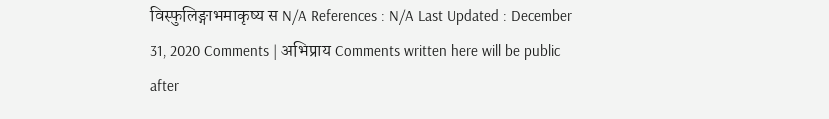विस्फुलिङ्गाभमाकृष्य स N/A References : N/A Last Updated : December 31, 2020 Comments | अभिप्राय Comments written here will be public after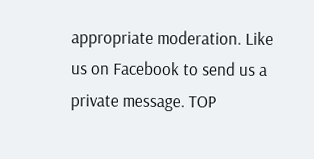appropriate moderation. Like us on Facebook to send us a private message. TOP